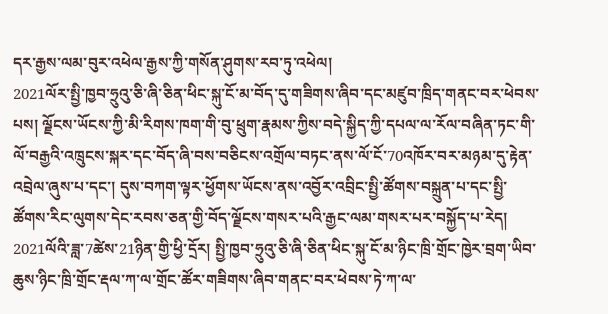དར་རྒྱས་ལམ་བུར་འཕེལ་རྒྱས་ཀྱི་གསོན་ཤུགས་རབ་ཏུ་འཕེལ།
2021ལོར་སྤྱི་ཁྱབ་ཧྲུའུ་ཅི་ཞི་ཅིན་ཕིང་སྐུ་ངོ་མ་བོད་དུ་གཟིགས་ཞིབ་དང་མཛུབ་ཁྲིད་གནང་བར་ཕེབས་པས། ལྗོངས་ཡོངས་ཀྱི་མི་རིགས་ཁག་གི་བུ་ཕྲུག་རྣམས་ཀྱིས་བདེ་སྐྱིད་ཀྱི་དཔལ་ལ་རོལ་བཞིན་ཏང་གི་ལོ་བརྒྱའི་འཁྲུངས་སྐར་དང་བོད་ཞི་བས་བཅིངས་འགྲོལ་བཏང་ནས་ལོ་ངོ་70འཁོར་བར་མཉམ་དུ་རྟེན་འབྲེལ་ཞུས་པ་དང་། དུས་བཀག་ལྟར་ཕྱོགས་ཡོངས་ནས་འབྱོར་འབྲིང་སྤྱི་ཚོགས་བསྐྲུན་པ་དང་སྤྱི་ཚོགས་རིང་ལུགས་དེང་རབས་ཅན་གྱི་བོད་ལྗོངས་གསར་པའི་རྒྱང་ལམ་གསར་པར་བསྐྱོད་པ་རེད།
2021ལོའི་ཟླ་7ཚེས་21ཉིན་གྱི་ཕྱི་དྲོར། སྤྱི་ཁྱབ་ཧྲུའུ་ཅི་ཞི་ཅིན་ཕིང་སྐུ་ངོ་མ་ཉིང་ཁྲི་གྲོང་ཁྱེར་བྲག་ཡིབ་ཆུས་ཉིང་ཁྲི་གྲོང་རྡལ་ཀ་ལ་གྲོང་ཚོར་གཟིགས་ཞིབ་གནང་བར་ཕེབས་ཏེ་ཀ་ལ་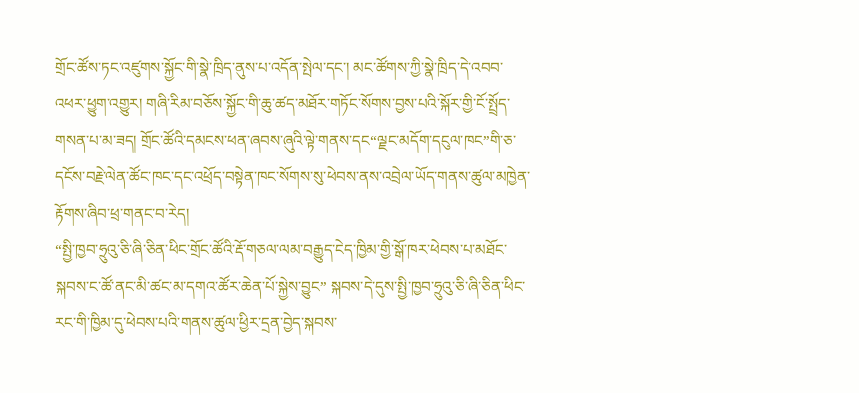གྲོང་ཚོས་ཏང་འཛུགས་སྐྱོང་གི་སྣེ་ཁྲིད་ནུས་པ་འདོན་སྤེལ་དང་། མང་ཚོགས་ཀྱི་སྣེ་ཁྲིད་དེ་འབབ་འཕར་ཕྱུག་འགྱུར། གཞི་རིམ་བཅོས་སྐྱོང་གི་ཆུ་ཚད་མཐོར་གཏོང་སོགས་བྱས་པའི་སྐོར་གྱི་ངོ་སྤྲོད་གསན་པ་མ་ཟད། གྲོང་ཚོའི་དམངས་ཕན་ཞབས་ཞུའི་ལྟེ་གནས་དང“ལྗང་མདོག་དངུལ་ཁང”གི་ཅ་དངོས་བརྗེ་ལེན་ཚོང་ཁང་དང་འཕྲོད་བསྟེན་ཁང་སོགས་སུ་ཕེབས་ནས་འབྲེལ་ཡོད་གནས་ཚུལ་མཁྱེན་རྟོགས་ཞིབ་ཕྲ་གནང་བ་རེད།
“སྤྱི་ཁྱབ་ཧྲུའུ་ཅི་ཞི་ཅིན་ཕིང་གྲོང་ཚོའི་རྡོ་གཅལ་ལམ་བརྒྱུད་ངེད་ཁྱིམ་གྱི་སྒོ་ཁར་ཕེབས་པ་མཐོང་སྐབས་ང་ཚོ་ནང་མི་ཚང་མ་དགའ་ཚོར་ཆེན་པོ་སྐྱེས་བྱུང” སྐབས་དེ་དུས་སྤྱི་ཁྱབ་ཧྲུའུ་ཅི་ཞི་ཅིན་ཕིང་རང་གི་ཁྱིམ་དུ་ཕེབས་པའི་གནས་ཚུལ་ཕྱིར་དྲན་བྱེད་སྐབས་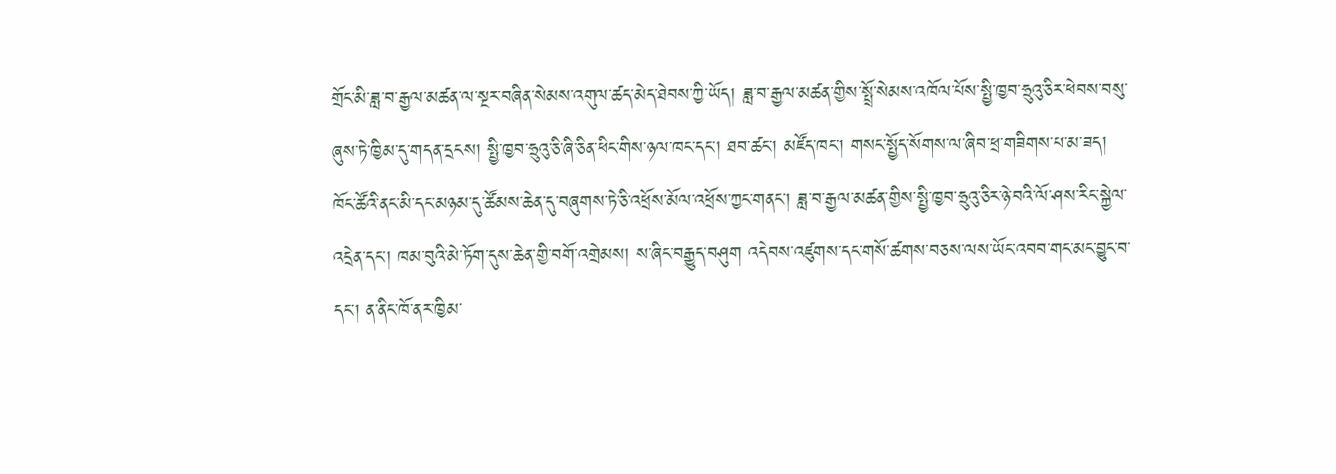གྲོང་མི་ཟླ་བ་རྒྱལ་མཚན་ལ་སྔར་བཞིན་སེམས་འགུལ་ཚད་མེད་ཐེབས་ཀྱི་ཡོད། ཟླ་བ་རྒྱལ་མཚན་གྱིས་སྤྲོ་སེམས་འཁོལ་པོས་སྤྱི་ཁྱབ་ཧྲུའུ་ཅིར་ཕེབས་བསུ་ཞུས་ཏེ་ཁྱིམ་དུ་གདན་དྲངས། སྤྱི་ཁྱབ་ཧྲུའུ་ཅི་ཞི་ཅིན་ཕིང་གིས་ཉལ་ཁང་དང་། ཐབ་ཚང་། མཛོད་ཁང་། གསང་སྤྱོད་སོགས་ལ་ཞིབ་ཕྲ་གཟིགས་པ་མ་ཟད། ཁོང་ཚོའི་ནང་མི་དང་མཉམ་དུ་ཚོམས་ཆེན་དུ་བཞུགས་ཏེ་ཅི་འཕྲོས་མོལ་འཕྲོས་ཀྱང་གནང་། ཟླ་བ་རྒྱལ་མཚན་གྱིས་སྤྱི་ཁྱབ་ཧྲུའུ་ཅིར་ཉེ་བའི་ལོ་ཤས་རིང་སྐྱེལ་འདྲེན་དང་། ཁམ་བུའི་མེ་ཏོག་དུས་ཆེན་གྱི་བགོ་འགྲེམས། ས་ཞིང་བརྒྱུད་བཤུག འདེབས་འཛུགས་དང་གསོ་ཚགས་བཅས་ལས་ཡོང་འབབ་གང་མང་བྱུང་བ་དང་། ན་ནིང་ཁོ་ནར་ཁྱིམ་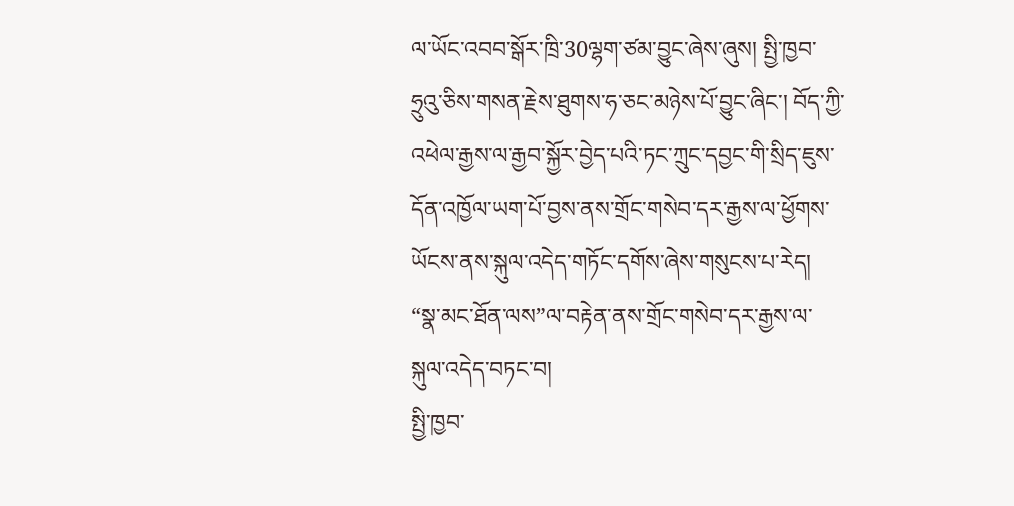ལ་ཡོང་འབབ་སྒོར་ཁྲི་30ལྷག་ཙམ་བྱུང་ཞེས་ཞུས། སྤྱི་ཁྱབ་ཧྲུའུ་ཅིས་གསན་རྗེས་ཐུགས་ཧ་ཅང་མཉེས་པོ་བྱུང་ཞིང་། བོད་ཀྱི་འཕེལ་རྒྱས་ལ་རྒྱབ་སྐྱོར་བྱེད་པའི་ཏང་ཀྲུང་དབྱང་གི་སྲིད་ཇུས་དོན་འཁྱོལ་ཡག་པོ་བྱས་ནས་གྲོང་གསེབ་དར་རྒྱས་ལ་ཕྱོགས་ཡོངས་ནས་སྐུལ་འདེད་གཏོང་དགོས་ཞེས་གསུངས་པ་རེད།
“སྣ་མང་ཐོན་ལས”ལ་བརྟེན་ནས་གྲོང་གསེབ་དར་རྒྱས་ལ་སྐུལ་འདེད་བཏང་བ།
སྤྱི་ཁྱབ་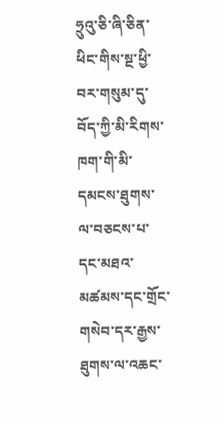ཧྲུའུ་ཅི་ཞི་ཅིན་ཕིང་གིས་སྔ་ཕྱི་བར་གསུམ་དུ་བོད་ཀྱི་མི་རིགས་ཁག་གི་མི་དམངས་ཐུགས་ལ་བཅངས་པ་དང་མཐའ་མཚམས་དང་གྲོང་གསེབ་དར་རྒྱས་ཐུགས་ལ་འཆང་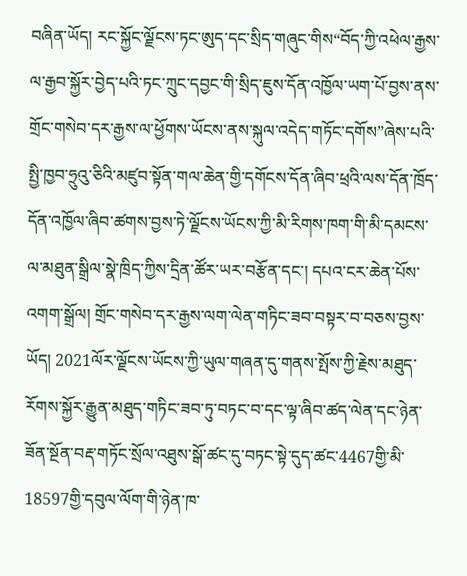བཞིན་ཡོད། རང་སྐྱོང་ལྗོངས་ཏང་ཨུད་དང་སྲིད་གཞུང་གིས“བོད་ཀྱི་འཕེལ་རྒྱས་ལ་རྒྱབ་སྐྱོར་བྱེད་པའི་ཏང་ཀྲུང་དབྱང་གི་སྲིད་ཇུས་དོན་འཁྱོལ་ཡག་པོ་བྱས་ནས་གྲོང་གསེབ་དར་རྒྱས་ལ་ཕྱོགས་ཡོངས་ནས་སྐུལ་འདེད་གཏོང་དགོས”ཞེས་པའི་སྤྱི་ཁྱབ་ཧྲུའུ་ཅིའི་མཛུབ་སྟོན་གལ་ཆེན་གྱི་དགོངས་དོན་ཞིབ་ཕྲའི་ལས་དོན་ཁྲོད་དོན་འཁྱོལ་ཞིབ་ཚགས་བྱས་ཏེ་ལྗོངས་ཡོངས་ཀྱི་མི་རིགས་ཁག་གི་མི་དམངས་ལ་མཐུན་སྒྲིལ་སྣེ་ཁྲིད་ཀྱིས་དྲིན་ཚོར་ཡར་བརྩོན་དང་། དཔའ་ངར་ཆེན་པོས་འགག་སྒྲོལ། གྲོང་གསེབ་དར་རྒྱས་ལག་ལེན་གཏིང་ཟབ་བསྟར་བ་བཅས་བྱས་ཡོད། 2021ལོར་ལྗོངས་ཡོངས་ཀྱི་ཡུལ་གཞན་དུ་གནས་སྤོས་ཀྱི་རྗེས་མཐུད་རོགས་སྐྱོར་རྒྱུན་མཐུད་གཏིང་ཟབ་ཏུ་བཏང་བ་དང་ལྟ་ཞིབ་ཚད་ལེན་དང་ཉེན་ཟོན་སྔོན་བརྡ་གཏོང་སྲོལ་འཐུས་སྒོ་ཚང་དུ་བཏང་སྟེ་དུད་ཚང་4467གྱི་མི་18597གྱི་དབུལ་ལོག་གི་ཉེན་ཁ་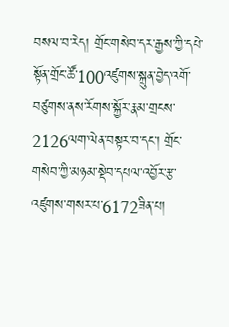བསལ་བ་རེད། གྲོང་གསེབ་དར་རྒྱས་ཀྱི་དཔེ་སྟོན་གྲོང་ཚོ་100འཛུགས་སྐྲུན་བྱེད་འགོ་བཙུགས་ནས་རོགས་སྐྱོར་རྣམ་གྲངས་2126ལག་ལེན་བསྟར་བ་དང་། གྲོང་གསེབ་ཀྱི་མཉམ་སྡེབ་དཔལ་འབྱོར་རྩ་འཛུགས་གསར་པ་6172ཟིན་པ།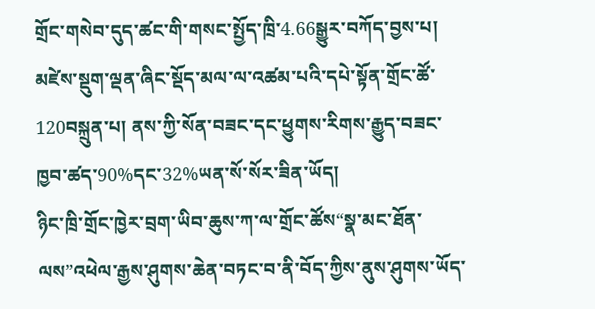གྲོང་གསེབ་དུད་ཚང་གི་གསང་སྤྱོད་ཁྲི་4.66སྒྱུར་བཀོད་བྱས་པ། མཛེས་སྡུག་ལྡན་ཞིང་སྡོད་མལ་ལ་འཚམ་པའི་དཔེ་སྟོན་གྲོང་ཚོ་120བསྐྲུན་པ། ནས་ཀྱི་སོན་བཟང་དང་ཕྱུགས་རིགས་རྒྱུད་བཟང་ཁྱབ་ཚད་90%དང་32%ཡན་སོ་སོར་ཟིན་ཡོད།
ཉིང་ཁྲི་གྲོང་ཁྱེར་བྲག་ཡིབ་ཆུས་ཀ་ལ་གྲོང་ཚོས“སྣ་མང་ཐོན་ལས”འཕེལ་རྒྱས་ཤུགས་ཆེན་བཏང་བ་ནི་བོད་ཀྱིས་ནུས་ཤུགས་ཡོད་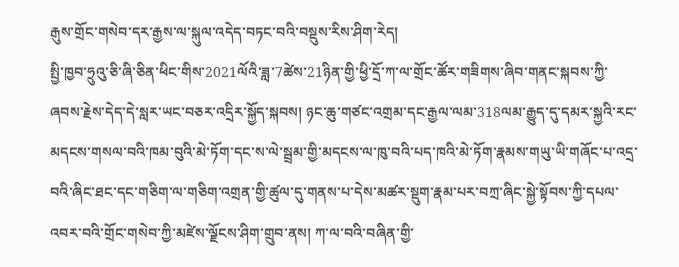རྒུས་གྲོང་གསེབ་དར་རྒྱས་ལ་སྐུལ་འདེད་བཏང་བའི་བསྡུས་རིས་ཤིག་རེད།
སྤྱི་ཁྱབ་ཧྲུའུ་ཅི་ཞི་ཅིན་ཕིང་གིས་2021ལོའི་ཟླ་7ཚེས་21ཉིན་གྱི་ཕྱི་དྲོ་ཀ་ལ་གྲོང་ཚོར་གཟིགས་ཞིབ་གནང་སྐབས་ཀྱི་ཞབས་རྗེས་དེད་དེ་སླར་ཡང་བཅར་འདྲིར་སྐྱོད་སྐབས། ཉང་ཆུ་གཙང་འགྲམ་དང་རྒྱལ་ལམ་318ལམ་རྒྱུད་དུ་དམར་སྐྱའི་རང་མདངས་གསལ་བའི་ཁམ་བུའི་མེ་ཏོག་དང་ས་ལེ་སྦྲམ་གྱི་མདངས་ལ་ཁུ་བའི་པད་ཁའི་མེ་ཏོག་རྣམས་གཡུ་ཡི་གཞོང་པ་འདྲ་བའི་ཞིང་ཐང་དང་གཅིག་ལ་གཅིག་འགྲན་གྱི་ཚུལ་དུ་གནས་པ་དེས་མཚར་སྡུག་རྣམ་པར་བཀྲ་ཞིང་སྐྱེ་སྟོབས་ཀྱི་དཔལ་འབར་བའི་གྲོང་གསེབ་ཀྱི་མཛེས་ལྗོངས་ཤིག་གྲུབ་ནས། ཀ་ལ་བའི་བཞིན་གྱི་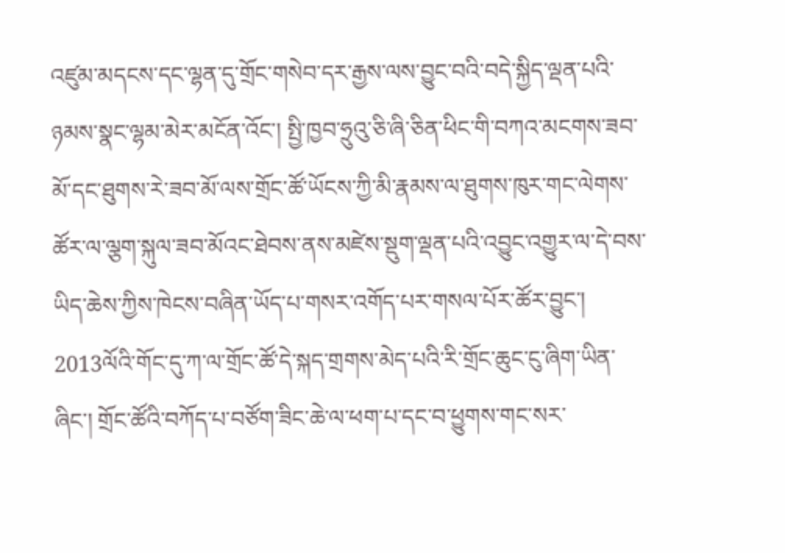འཛུམ་མདངས་དང་ལྷན་དུ་གྲོང་གསེབ་དར་རྒྱས་ལས་བྱུང་བའི་བདེ་སྐྱིད་ལྡན་པའི་ཉམས་སྣང་ལྷམ་མེར་མངོན་འོང་། སྤྱི་ཁྱབ་ཧྲུའུ་ཅི་ཞི་ཅིན་ཕིང་གི་བཀའ་མངགས་ཟབ་མོ་དང་ཐུགས་རེ་ཟབ་མོ་ལས་གྲོང་ཚོ་ཡོངས་ཀྱི་མི་རྣམས་ལ་ཐུགས་ཁུར་གང་ལེགས་ཚོར་ལ་ལྕག་སྐུལ་ཟབ་མོའང་ཐེབས་ནས་མཛེས་སྡུག་ལྡན་པའི་འབྱུང་འགྱུར་ལ་དེ་བས་ཡིད་ཆེས་ཀྱིས་ཁེངས་བཞིན་ཡོད་པ་གསར་འགོད་པར་གསལ་པོར་ཚོར་བྱུང་།
2013ལོའི་གོང་དུ་ཀ་ལ་གྲོང་ཚོ་དེ་སྐད་གྲགས་མེད་པའི་རི་གྲོང་ཆུང་ངུ་ཞིག་ཡིན་ཞིང་། གྲོང་ཚོའི་བཀོད་པ་བཙོག་ཟིང་ཆེ་ལ་ཕག་པ་དང་བ་ཕྱུགས་གང་སར་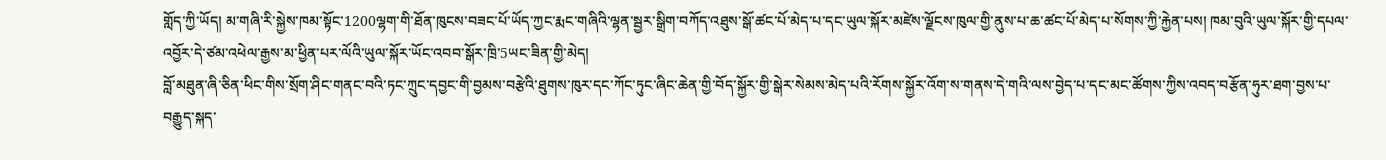གློད་ཀྱི་ཡོད། མ་གཞི་རི་སྐྱེས་ཁམ་སྟོང་1200ལྷག་གི་ཐོན་ཁུངས་བཟང་པོ་ཡོད་ཀྱང་རྨང་གཞིའི་ལྷན་སྦྱར་སྒྲིག་བཀོད་འཐུས་སྒོ་ཚང་པོ་མེད་པ་དང་ཡུལ་སྐོར་མཛེས་ལྗོངས་ཁུལ་གྱི་ནུས་པ་ཆ་ཚང་པོ་མེད་པ་སོགས་ཀྱི་རྐྱེན་པས། ཁམ་བུའི་ཡུལ་སྐོར་གྱི་དཔལ་འབྱོར་དེ་ཙམ་འཕེལ་རྒྱས་མ་ཕྱིན་པར་ལོའི་ཡུལ་སྐོར་ཡོང་འབབ་སྒོར་ཁྲི་5ཡང་ཟིན་གྱི་མེད།
བློ་མཐུན་ཞི་ཅིན་ཕིང་གིས་སྲོག་ཤིང་གནང་བའི་ཏང་ཀྲུང་དབྱང་གི་བྱམས་བརྩེའི་ཐུགས་ཁུར་དང་ཀོང་ཏུང་ཞིང་ཆེན་གྱི་བོད་སྐྱོར་གྱི་སྒེར་སེམས་མེད་པའི་རོགས་སྐྱོར་འོག་ས་གནས་དེ་གའི་ལས་བྱེད་པ་དང་མང་ཚོགས་ཀྱིས་འབད་བརྩོན་ཧུར་ཐག་བྱས་པ་བརྒྱུད་སྐད་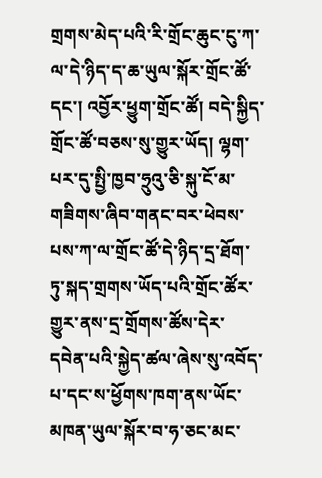གྲགས་མེད་པའི་རི་གྲོང་ཆུང་ངུ་ཀ་ལ་དེ་ཉིད་ད་ཆ་ཡུལ་སྐོར་གྲོང་ཚོ་དང་། འབྱོར་ཕྱུག་གྲོང་ཚོ། བདེ་སྐྱིད་གྲོང་ཚོ་བཅས་སུ་གྱུར་ཡོད། ལྷག་པར་དུ་སྤྱི་ཁྱབ་ཧྲུའུ་ཅི་སྐུ་ངོ་མ་གཟིགས་ཞིབ་གནང་བར་ཕེབས་པས་ཀ་ལ་གྲོང་ཚོ་དེ་ཉིད་དྲ་ཐོག་ཏུ་སྐད་གྲགས་ཡོད་པའི་གྲོང་ཚོར་གྱུར་ནས་དྲ་གྲོགས་ཚོས་དེར་དབེན་པའི་སྐྱེད་ཚལ་ཞེས་སུ་འབོད་པ་དང་ས་ཕྱོགས་ཁག་ནས་ཡོང་མཁན་ཡུལ་སྐོར་བ་ཧ་ཅང་མང་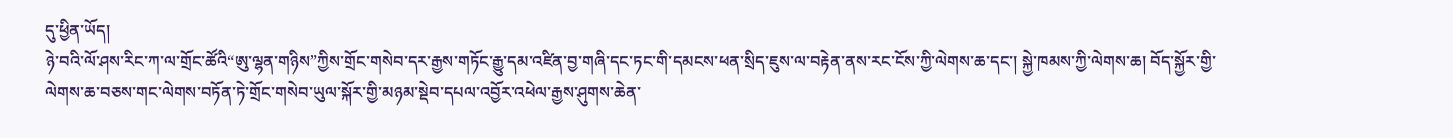དུ་ཕྱིན་ཡོད།
ཉེ་བའི་ལོ་ཤས་རིང་ཀ་ལ་གྲོང་ཚོའི“ཨུ་ལྷན་གཉིས”ཀྱིས་གྲོང་གསེབ་དར་རྒྱས་གཏོང་རྒྱུ་དམ་འཛིན་བྱ་གཞི་དང་ཏང་གི་དམངས་ཕན་སྲིད་ཇུས་ལ་བརྟེན་ནས་རང་ངོས་ཀྱི་ལེགས་ཆ་དང་། སྐྱེ་ཁམས་ཀྱི་ལེགས་ཆ། བོད་སྐྱོར་གྱི་ལེགས་ཆ་བཅས་གང་ལེགས་བཏོན་ཏེ་གྲོང་གསེབ་ཡུལ་སྐོར་གྱི་མཉམ་སྡེབ་དཔལ་འབྱོར་འཕེལ་རྒྱས་ཤུགས་ཆེན་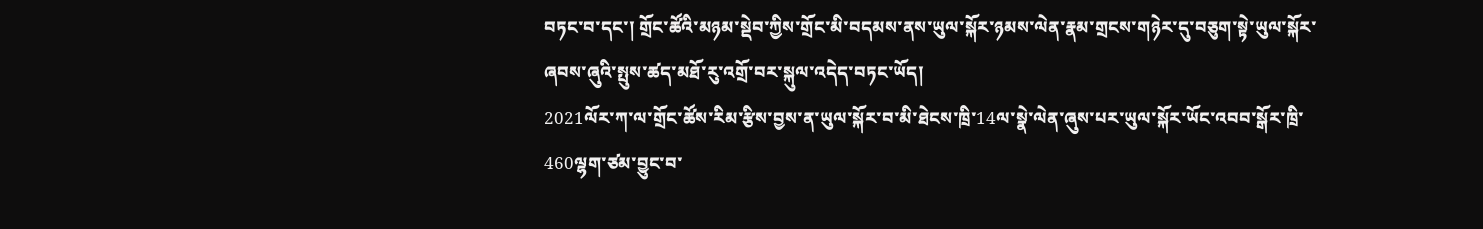བཏང་བ་དང་། གྲོང་ཚོའི་མཉམ་སྡེབ་ཀྱིས་གྲོང་མི་བདམས་ནས་ཡུལ་སྐོར་ཉམས་ལེན་རྣམ་གྲངས་གཉེར་དུ་བཅུག་སྟེ་ཡུལ་སྐོར་ཞབས་ཞུའི་སྤུས་ཚད་མཐོ་རུ་འགྲོ་བར་སྐུལ་འདེད་བཏང་ཡོད།
2021ལོར་ཀ་ལ་གྲོང་ཚོས་རིམ་རྩིས་བྱས་ན་ཡུལ་སྐོར་བ་མི་ཐེངས་ཁྲི་14ལ་སྣེ་ལེན་ཞུས་པར་ཡུལ་སྐོར་ཡོང་འབབ་སྒོར་ཁྲི་460ལྷག་ཙམ་བྱུང་བ་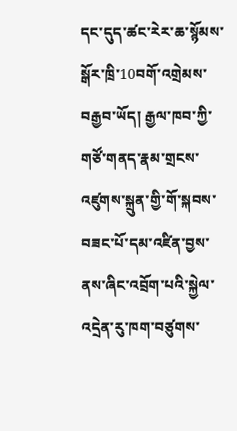དང་དུད་ཚང་རེར་ཆ་སྙོམས་སྒོར་ཁྲི་10བགོ་འགྲེམས་བརྒྱབ་ཡོད། རྒྱལ་ཁབ་ཀྱི་གཙོ་གནད་རྣམ་གྲངས་འཛུགས་སྐྲུན་གྱི་གོ་སྐབས་བཟང་པོ་དམ་འཛིན་བྱས་ནས་ཞིང་འབྲོག་པའི་སྐྱེལ་འདྲེན་རུ་ཁག་བཙུགས་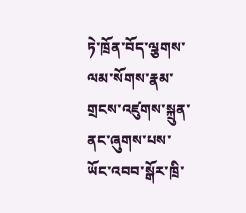ཏེ་ཁྲོན་བོད་ལྕགས་ལམ་སོགས་རྣམ་གྲངས་འཛུགས་སྐྲུན་ནང་ཞུགས་པས་ཡོང་འབབ་སྒོར་ཁྲི་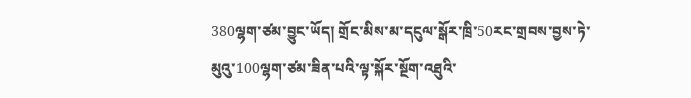380ལྷག་ཙམ་བྱུང་ཡོད། གྲོང་མིས་མ་དངུལ་སྒོར་ཁྲི་50རང་གྲབས་བྱས་ཏེ་མུའུ་100ལྷག་ཙམ་ཟིན་པའི་ལྟ་སྐོར་སྔོག་འཐུའི་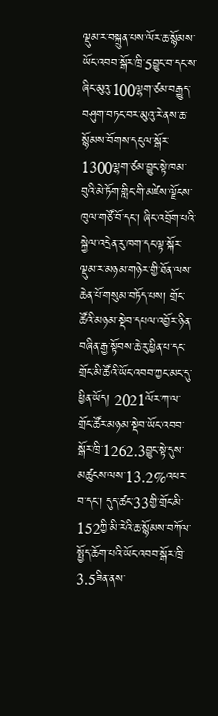ལྡུམ་ར་བསྐྲུན་པས་ལོར་ཆ་སྙོམས་ཡོང་འབབ་སྒོར་ཁྲི་5བྱུང་བ་དང་ས་ཞིང་མུའུ་100ལྷག་ཙམ་བརྒྱུད་བཤུག་བཏང་བར་མུའུ་རེ་ནས་ཆ་སྙོམས་བོགས་དངུལ་སྒོར་1300ལྷག་ཙམ་བྱུང་སྟེ་ཁམ་བུའི་མེ་ཏོག་གླིང་གི་མཛེས་ལྗོངས་ཁུལ་གཙོ་བོ་དང་། ཞིང་འབྲོག་པའི་སྐྱེལ་འདྲེན་རུ་ཁག་དང་ལྟ་སྐོར་ལྡུམ་ར་མཉམ་གཉེར་གྱི་ཐོན་ལས་ཆེན་པོ་གསུམ་བཏོད་པས། གྲོང་ཚོའི་མཉམ་སྡེབ་དཔལ་འབྱོར་ཉིན་བཞིན་རྒྱ་སྟོབས་ཆེ་རུ་ཕྱིན་པ་དང་གྲོང་མི་ཚོའི་ཡོང་འབབ་ཀྱང་མང་དུ་ཕྱིན་ཡོད། 2021ལོར་ཀ་ལ་གྲོང་ཚོར་མཉམ་སྡེབ་ཡོང་འབབ་སྒོར་ཁྲི་1262.3བྱུང་སྟེ་དུས་མཚུངས་ལས་13.2%འཕར་བ་དང་། དུད་ཚང་33གྱི་གྲོང་མི་152ཀྱི་མི་རེའི་ཆ་སྙོམས་བཀོལ་སྤྱོད་ཆོག་པའི་ཡོང་འབབ་སྒོར་ཁྲི་3.5ཟིན་ནས་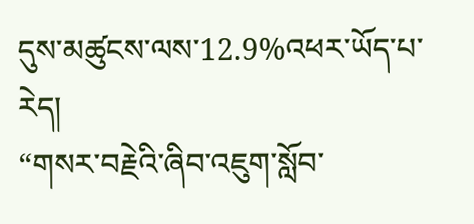དུས་མཚུངས་ལས་12.9%འཕར་ཡོད་པ་རེད།
“གསར་བརྗེའི་ཞིབ་འཇུག་སློབ་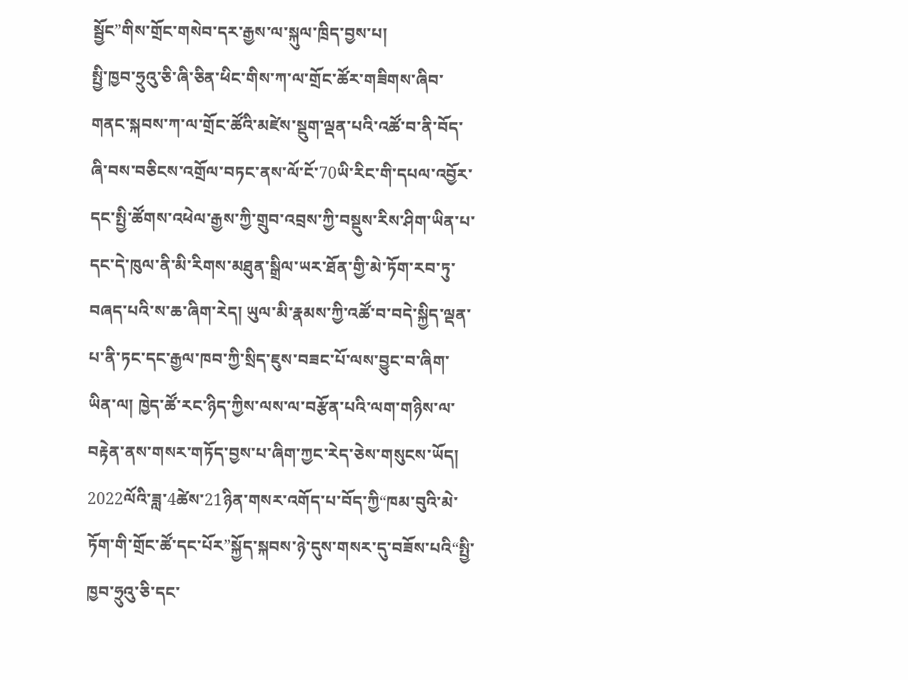སྦྱོང”གིས་གྲོང་གསེབ་དར་རྒྱས་ལ་སྐུལ་ཁྲིད་བྱས་པ།
སྤྱི་ཁྱབ་ཧྲུའུ་ཅི་ཞི་ཅིན་ཕིང་གིས་ཀ་ལ་གྲོང་ཚོར་གཟིགས་ཞིབ་གནང་སྐབས་ཀ་ལ་གྲོང་ཚོའི་མཛེས་སྡུག་ལྡན་པའི་འཚོ་བ་ནི་བོད་ཞི་བས་བཅིངས་འགྲོལ་བཏང་ནས་ལོ་ངོ་70ཡི་རིང་གི་དཔལ་འབྱོར་དང་སྤྱི་ཚོགས་འཕེལ་རྒྱས་ཀྱི་གྲུབ་འབྲས་ཀྱི་བསྡུས་རིས་ཤིག་ཡིན་པ་དང་དེ་ཁུལ་ནི་མི་རིགས་མཐུན་སྒྲིལ་ཡར་ཐོན་གྱི་མེ་ཏོག་རབ་ཏུ་བཞད་པའི་ས་ཆ་ཞིག་རེད། ཡུལ་མི་རྣམས་ཀྱི་འཚོ་བ་བདེ་སྐྱིད་ལྡན་པ་ནི་ཏང་དང་རྒྱལ་ཁབ་ཀྱི་སྲིད་ཇུས་བཟང་པོ་ལས་བྱུང་བ་ཞིག་ཡིན་ལ། ཁྱེད་ཚོ་རང་ཉིད་ཀྱིས་ལས་ལ་བརྩོན་པའི་ལག་གཉིས་ལ་བརྟེན་ནས་གསར་གཏོད་བྱས་པ་ཞིག་ཀྱང་རེད་ཅེས་གསུངས་ཡོད།
2022ལོའི་ཟླ་4ཚེས་21ཉིན་གསར་འགོད་པ་བོད་ཀྱི“ཁམ་བུའི་མེ་ཏོག་གི་གྲོང་ཚོ་དང་པོར”སྐྱོད་སྐབས་ཉེ་དུས་གསར་དུ་བཟོས་པའི“སྤྱི་ཁྱབ་ཧྲུའུ་ཅི་དང་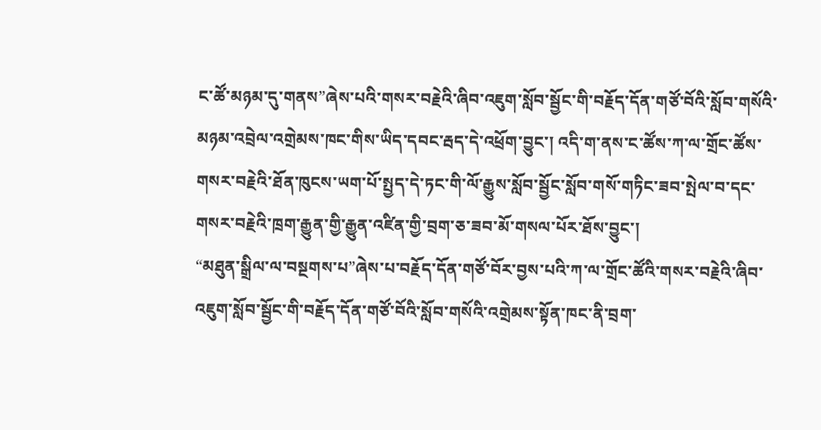ང་ཚོ་མཉམ་དུ་གནས”ཞེས་པའི་གསར་བརྗེའི་ཞིབ་འཇུག་སློབ་སྦྱོང་གི་བརྗོད་དོན་གཙོ་བོའི་སློབ་གསོའི་མཉམ་འབྲེལ་འགྲེམས་ཁང་གིས་ཡིད་དབང་རྦད་དེ་འཕྲོག་བྱུང་། འདི་ག་ནས་ང་ཚོས་ཀ་ལ་གྲོང་ཚོས་གསར་བརྗེའི་ཐོན་ཁུངས་ཡག་པོ་སྤྱད་དེ་ཏང་གི་ལོ་རྒྱུས་སློབ་སྦྱོང་སློབ་གསོ་གཏིང་ཟབ་སྤེལ་བ་དང་གསར་བརྗེའི་ཁྲག་རྒྱུན་གྱི་རྒྱུན་འཛིན་གྱི་བྲག་ཅ་ཟབ་མོ་གསལ་པོར་ཐོས་བྱུང་།
“མཐུན་སྒྲིལ་ལ་བསྔགས་པ”ཞེས་པ་བརྗོད་དོན་གཙོ་བོར་བྱས་པའི་ཀ་ལ་གྲོང་ཚོའི་གསར་བརྗེའི་ཞིབ་འཇུག་སློབ་སྦྱོང་གི་བརྗོད་དོན་གཙོ་བོའི་སློབ་གསོའི་འགྲེམས་སྟོན་ཁང་ནི་བྲག་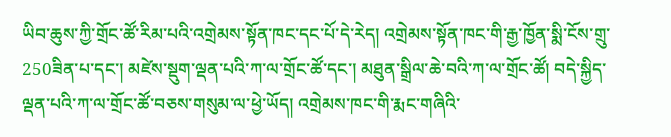ཡིབ་ཆུས་ཀྱི་གྲོང་ཚོ་རིམ་པའི་འགྲེམས་སྟོན་ཁང་དང་པོ་དེ་རེད། འགྲེམས་སྟོན་ཁང་གི་རྒྱ་ཁྱོན་སྨི་ངོས་གྲུ་250ཟིན་པ་དང་། མཛེས་སྡུག་ལྡན་པའི་ཀ་ལ་གྲོང་ཚོ་དང་། མཐུན་སྒྲིལ་ཆེ་བའི་ཀ་ལ་གྲོང་ཚོ། བདེ་སྐྱིད་ལྡན་པའི་ཀ་ལ་གྲོང་ཚོ་བཅས་གསུམ་ལ་ཕྱེ་ཡོད། འགྲེམས་ཁང་གི་རྨང་གཞིའི་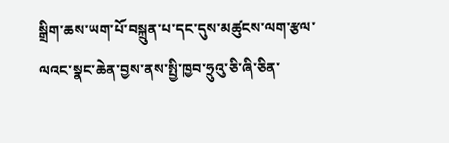སྒྲིག་ཆས་ཡག་པོ་བསྐྲུན་པ་དང་དུས་མཚུངས་ལག་རྩལ་ལའང་སྣང་ཆེན་བྱས་ནས་སྤྱི་ཁྱབ་ཧྲུའུ་ཅི་ཞི་ཅིན་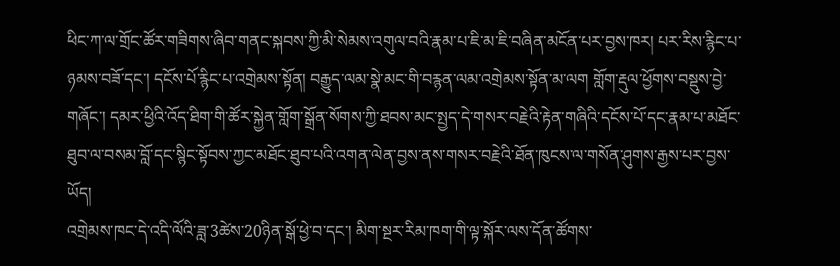ཕིང་ཀ་ལ་གྲོང་ཚོར་གཟིགས་ཞིབ་གནང་སྐབས་ཀྱི་མི་སེམས་འགུལ་བའི་རྣམ་པ་ཇི་མ་ཇི་བཞིན་མངོན་པར་བྱས་ཁར། པར་རིས་རྙིང་པ་ཉམས་བཟོ་དང་། དངོས་པོ་རྙིང་པ་འགྲེམས་སྟོན། བརྒྱུད་ལམ་སྣེ་མང་གི་བརྙན་ལམ་འགྲེམས་སྟོན་མ་ལག གློག་རྡུལ་ཕྱོགས་བསྡུས་བྱེ་གཞོང་། དམར་ཕྱིའི་འོད་ཐིག་གི་ཚོར་སྐྱེན་གློག་སྒྲོན་སོགས་ཀྱི་ཐབས་མང་སྤྱད་དེ་གསར་བརྗེའི་རྟེན་གཞིའི་དངོས་པོ་དང་རྣམ་པ་མཐོང་ཐུབ་ལ་བསམ་བློ་དང་སྙིང་སྟོབས་ཀྱང་མཐོང་ཐུབ་པའི་འགན་ལེན་བྱས་ནས་གསར་བརྗེའི་ཐོན་ཁུངས་ལ་གསོན་ཤུགས་རྒྱས་པར་བྱས་ཡོད།
འགྲེམས་ཁང་དེ་འདི་ལོའི་ཟླ་3ཚེས་20ཉིན་སྒོ་ཕྱེ་བ་དང་། མིག་སྔར་རིམ་ཁག་གི་ལྟ་སྐོར་ལས་དོན་ཚོགས་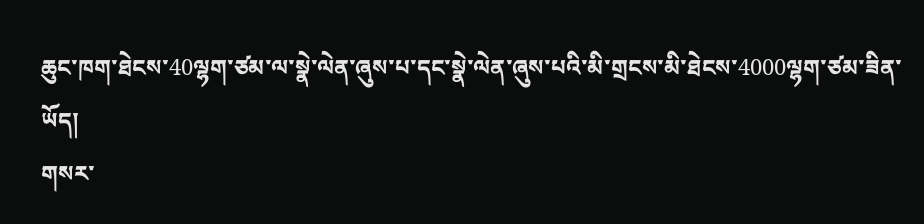ཆུང་ཁག་ཐེངས་40ལྷག་ཙམ་ལ་སྣེ་ལེན་ཞུས་པ་དང་སྣེ་ལེན་ཞུས་པའི་མི་གྲངས་མི་ཐེངས་4000ལྷག་ཙམ་ཟིན་ཡོད།
གསར་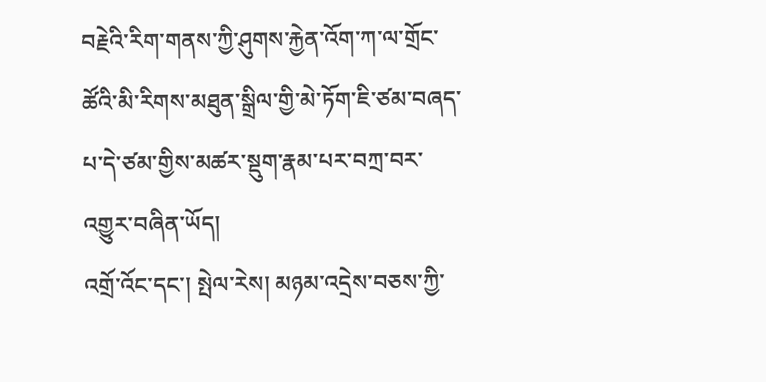བརྗེའི་རིག་གནས་ཀྱི་ཤུགས་རྐྱེན་འོག་ཀ་ལ་གྲོང་ཚོའི་མི་རིགས་མཐུན་སྒྲིལ་གྱི་མེ་ཏོག་ཇི་ཙམ་བཞད་པ་དེ་ཙམ་གྱིས་མཚར་སྡུག་རྣམ་པར་བཀྲ་བར་འགྱུར་བཞིན་ཡོད།
འགྲོ་འོང་དང་། སྤེལ་རེས། མཉམ་འདྲེས་བཅས་ཀྱི་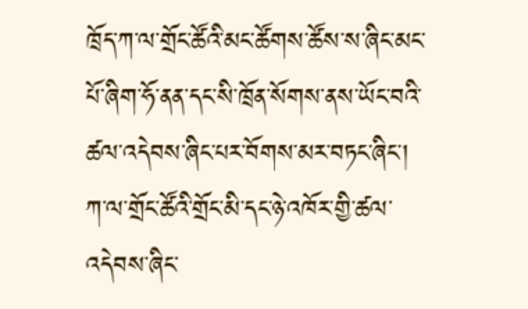ཁྲོད་ཀ་ལ་གྲོང་ཚོའི་མང་ཚོགས་ཚོས་ས་ཞིང་མང་པོ་ཞིག་ཧོ་ནན་དང་སི་ཁྲོན་སོགས་ནས་ཡོང་བའི་ཚལ་འདེབས་ཞིང་པར་བོགས་མར་བཏང་ཞིང་། ཀ་ལ་གྲོང་ཚོའི་གྲོང་མི་དང་ཉེ་འཁོར་གྱི་ཚལ་འདེབས་ཞིང་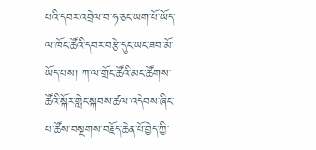པའི་དབར་འབྲེལ་བ་ཧ་ཅང་ཡག་པོ་ཡོད་ལ་ཁོང་ཚོའི་དབར་བརྩེ་དུང་ཡང་ཟབ་མོ་ཡོད་པས། ཀ་ལ་གྲོང་ཚོའི་མང་ཚོགས་ཚོའི་སྐོར་གླེང་སྐབས་ཚལ་འདེབས་ཞིང་པ་ཚོས་བསྔགས་བརྗོད་ཆེན་པོ་བྱེད་ཀྱི་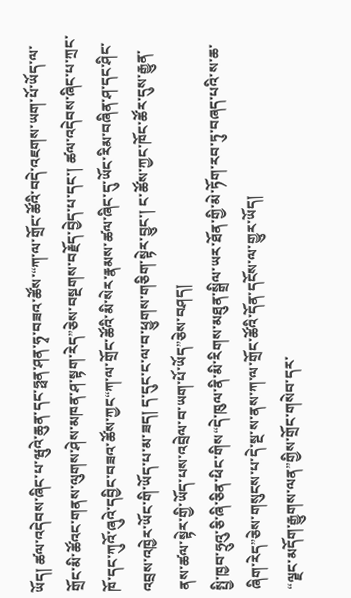ཡོད། ཚལ་འདེབས་ཞིང་པ་ཝུའེ་ཆུན་དང་ཧྥན་ཤན་ཧྭ་བཟའ་ཚོས་“ཀ་ལ་གྲོང་ཚོའི་བདེ་འཇགས་ཡག་པོ་ཡོད་ལ་གྲོང་མི་ཚོའང་གནས་ལུགས་ཤེས་མཁན་ཤ་སྟག་རེད”ཅེས་བསྔགས་བརྗོད་བྱེད་པ་དང་། ཚལ་འདེབས་ཞིང་པ་ཀྲང་ཁོ་དང་ཀུའོ་ཞུའེ་དབྱིང་བཟའ་ཚོས་ཀྱང“ཀ་ལ་གྲོང་ཚོའི་མི་སེར་རྣམས་ཚལ་ཞིང་དུ་ཡོང་རིམ་བཞིན་ཤ་དང་ཤིང་འབྲས་འཁྱེར་ཡོང་གི་ཡོད་པ་མ་ཟད། ད་དུང་ང་ལ་བ་ཕྱུགས་གཅིག་སྟེར་བྱུང་། ང་ཚོས་ཀྱང་ཁོང་ཚོར་དུས་རྒྱུན་ནས་ཚལ་སྟེར་གྱི་ཡོད་པས་འབྲེལ་བ་ཡག་པོ་ཡོད”ཅེས་བཤད།
སྤྱི་ཁྱབ་ཧྲུའུ་ཅི་ཞི་ཅིན་ཕིང་གིས“དེ་ཁུལ་ནི་མི་རིགས་མཐུན་སྒྲིལ་ཡར་ཐོན་གྱི་མེ་ཏོག་རབ་ཏུ་བཞད་པའི་ས་ཆ་ཞིག་རེད”ཅེས་གསུངས་པ་དེ་སྔ་ས་ནས་ཀ་ལ་གྲོང་ཚོའི་དོན་དངོས་ལ་གྱུར་ཡོད།
“ལྗང་མདོག་རྒྱུགས་ལན”གྱིས་གྲོང་གསེབ་དར་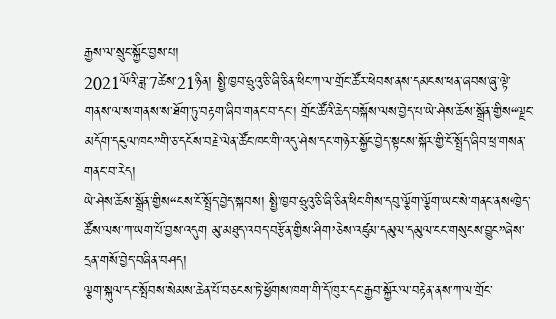རྒྱས་ལ་སྲུང་སྐྱོང་བྱས་པ།
2021ལོའི་ཟླ་7ཚེས་21ཉིན། སྤྱི་ཁྱབ་ཧྲུའུ་ཅི་ཞི་ཅིན་ཕིང་ཀ་ལ་གྲོང་ཚོར་ཕེབས་ནས་དམངས་ཕན་ཞབས་ཞུ་ལྟེ་གནས་ལ་ས་གནས་ས་ཐོག་ཏུ་བརྟག་ཞིབ་གནང་བ་དང་། གྲོང་ཚོའི་ཆེད་བསྐོས་ལས་བྱེད་པ་ཡེ་ཤེས་ཆོས་སྒྲོན་གྱིས“ལྗང་མདོག་དངུལ་ཁང”གི་ཅ་དངོས་བརྗེ་ལེན་ཚོང་ཁང་གི་འདུ་ཤེས་དང་གཉེར་སྐྱོང་བྱེད་སྟངས་སྐོར་གྱི་ངོ་སྤྲོད་ཞིབ་ཕྲ་གསན་གནང་བ་རེད།
ཡེ་ཤེས་ཆོས་སྒྲོན་གྱིས“ངས་ངོ་སྤྲོད་བྱེད་སྐབས། སྤྱི་ཁྱབ་ཧྲུའུ་ཅི་ཞི་ཅིན་ཕིང་གིས་དབུ་ལྕོག་ལྕོག་ཡང་སེ་གནང་ནས‘ཁྱེད་ཚོས་ལས་ཀ་ཡག་པོ་བྱས་འདུག མུ་མཐུད་འབད་བརྩོན་གྱིས་ཤིག’ཅེས་འཛུམ་དམུལ་དམུལ་ངང་གསུངས་བྱུང”ཞེས་དྲན་གསོ་བྱེད་བཞིན་བཤད།
ལྕག་སྐུལ་དང་སྤོབས་སེམས་ཆེན་པོ་བཅངས་ཏེ་ཕྱོགས་ཁག་གི་དོ་ཁུར་དང་རྒྱབ་སྐྱོར་ལ་བརྟེན་ནས་ཀ་ལ་གྲོང་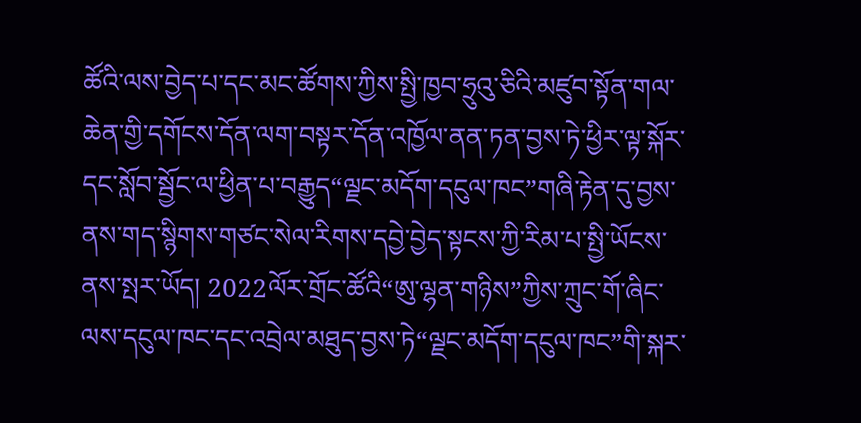ཚོའི་ལས་བྱེད་པ་དང་མང་ཚོགས་ཀྱིས་སྤྱི་ཁྱབ་ཧྲུའུ་ཅིའི་མཛུབ་སྟོན་གལ་ཆེན་གྱི་དགོངས་དོན་ལག་བསྟར་དོན་འཁྱོལ་ནན་ཏན་བྱས་ཏེ་ཕྱིར་ལྟ་སྐོར་དང་སློབ་སྦྱོང་ལ་ཕྱིན་པ་བརྒྱུད“ལྗང་མདོག་དངུལ་ཁང”གཞི་རྟེན་དུ་བྱས་ནས་གད་སྙིགས་གཙང་སེལ་རིགས་དབྱེ་བྱེད་སྟངས་ཀྱི་རིམ་པ་སྤྱི་ཡོངས་ནས་སྤར་ཡོད། 2022ལོར་གྲོང་ཚོའི“ཨུ་ལྷན་གཉིས”ཀྱིས་ཀྲུང་གོ་ཞིང་ལས་དངུལ་ཁང་དང་འབྲེལ་མཐུད་བྱས་ཏེ“ལྗང་མདོག་དངུལ་ཁང”གི་སྐར་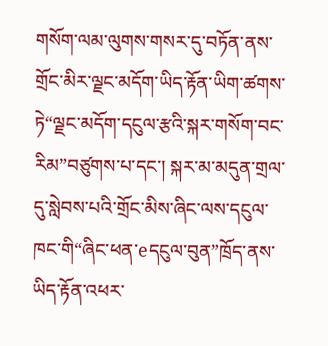གསོག་ལམ་ལུགས་གསར་དུ་བཏོན་ནས་གྲོང་མིར་ལྗང་མདོག་ཡིད་རྟོན་ཡིག་ཚགས་ཏེ“ལྗང་མདོག་དངུལ་རྩའི་སྐར་གསོག་བང་རིམ”བཙུགས་པ་དང་། སྐར་མ་མདུན་གྲལ་དུ་སླེབས་པའི་གྲོང་མིས་ཞིང་ལས་དངུལ་ཁང་གི“ཞིང་ཕན་eདངུལ་བུན”ཁྲོད་ནས་ཡིད་རྟོན་འཕར་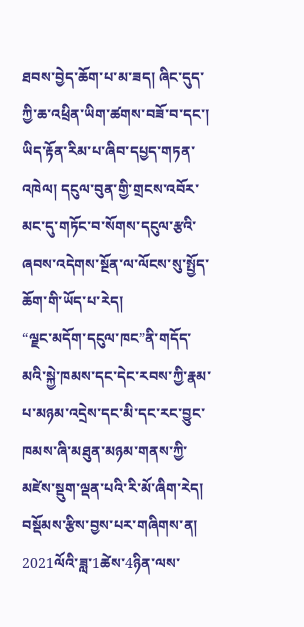ཐབས་བྱེད་ཆོག་པ་མ་ཟད། ཞིང་དུད་ཀྱི་ཆ་འཕྲིན་ཡིག་ཚགས་བཟོ་བ་དང་། ཡིད་རྟོན་རིམ་པ་ཞིབ་དཔྱད་གཏན་འཁེལ། དངུལ་བུན་གྱི་གྲངས་འབོར་མང་དུ་གཏོང་བ་སོགས་དངུལ་རྩའི་ཞབས་འདེགས་སྔོན་ལ་ལོངས་སུ་སྤྱོད་ཆོག་གི་ཡོད་པ་རེད།
“ལྗང་མདོག་དངུལ་ཁང”ནི་གདོད་མའི་སྐྱེ་ཁམས་དང་དེང་རབས་ཀྱི་རྣམ་པ་མཉམ་འདྲེས་དང་མི་དང་རང་བྱུང་ཁམས་ཞི་མཐུན་མཉམ་གནས་ཀྱི་མཛེས་སྡུག་ལྡན་པའི་རི་མོ་ཞིག་རེད།
བསྡོམས་རྩིས་བྱས་པར་གཞིགས་ན། 2021ལོའི་ཟླ་1ཚེས་4ཉིན་ལས་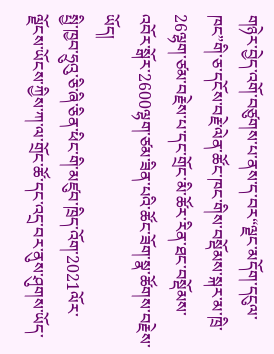གཉེར་བྱེད་འགོ་བཙུགས་པ་ནས་ད་བར“ལྗང་མདོག་དངུལ་ཁང”གི་ཅ་དངོས་བརྗེ་ལེན་ཚོང་ཁང་གིས་བསྡོམས་སྐར་མ་ཁྲི་26ལྷག་ཙམ་བརྗེས་པ་དང་གྲོང་མི་ཚོར་རིན་ཐང་བསྡོམས་འབོར་སྒོར་2600ལྷག་ཙམ་ཟིན་པའི་ཚོང་ཟོག་སྣ་ཚོགས་བརྗེས་ཡོད།
སྤྱི་ཁྱབ་ཧྲུའུ་ཅི་ཞི་ཅིན་ཕིང་གི་མཛུབ་ཁྲིད་འོག་2021ལོར་ལྗོངས་ཡོངས་ཀྱིས་ཀ་ལ་གྲོང་ཚོ་དང་འདྲ་བར་ནུས་ཤུགས་ཡོད་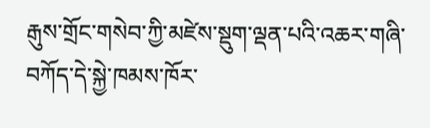རྒུས་གྲོང་གསེབ་ཀྱི་མཛེས་སྡུག་ལྡན་པའི་འཆར་གཞི་བཀོད་དེ་སྐྱེ་ཁམས་ཁོར་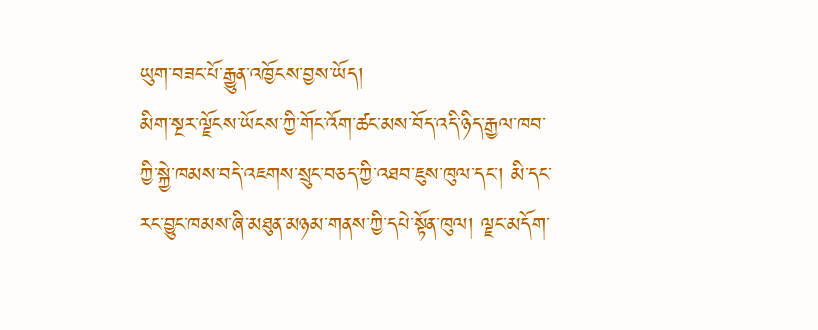ཡུག་བཟང་པོ་རྒྱུན་འཁྱོངས་བྱས་ཡོད།
མིག་སྔར་ལྗོངས་ཡོངས་ཀྱི་གོང་འོག་ཚང་མས་བོད་འདི་ཉིད་རྒྱལ་ཁབ་ཀྱི་སྐྱེ་ཁམས་བདེ་འཇགས་སྲུང་བཅད་ཀྱི་འཐབ་ཇུས་ཁུལ་དང་། མི་དང་རང་བྱུང་ཁམས་ཞི་མཐུན་མཉམ་གནས་ཀྱི་དཔེ་སྟོན་ཁུལ། ལྗང་མདོག་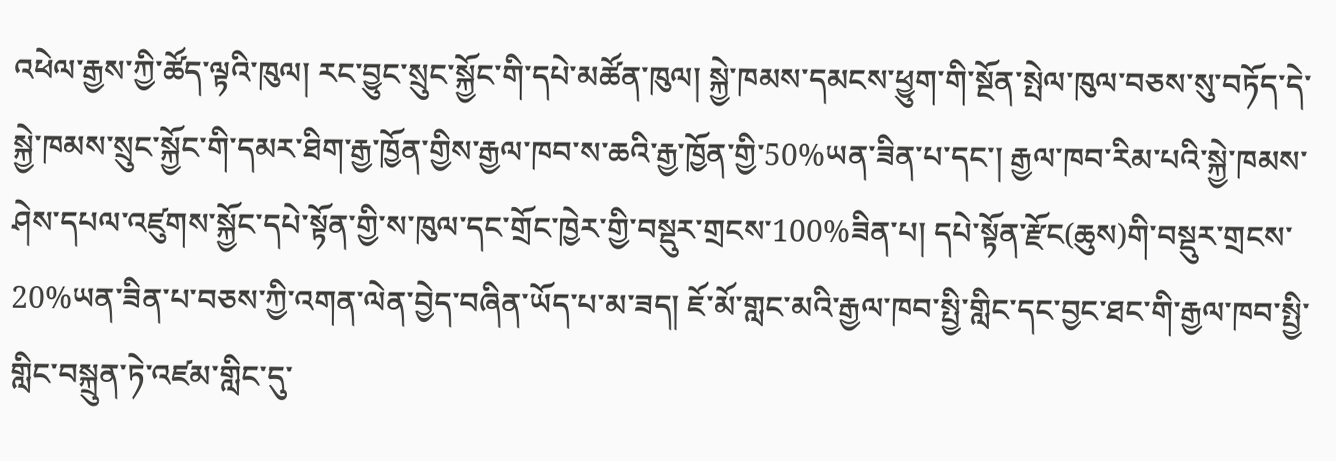འཕེལ་རྒྱས་ཀྱི་ཚོད་ལྟའི་ཁུལ། རང་བྱུང་སྲུང་སྐྱོང་གི་དཔེ་མཚོན་ཁུལ། སྐྱེ་ཁམས་དམངས་ཕྱུག་གི་སྔོན་སྤེལ་ཁུལ་བཅས་སུ་བཏོད་དེ་སྐྱེ་ཁམས་སྲུང་སྐྱོང་གི་དམར་ཐིག་རྒྱ་ཁྱོན་གྱིས་རྒྱལ་ཁབ་ས་ཆའི་རྒྱ་ཁྱོན་གྱི་50%ཡན་ཟིན་པ་དང་། རྒྱལ་ཁབ་རིམ་པའི་སྐྱེ་ཁམས་ཤེས་དཔལ་འཛུགས་སྐྱོང་དཔེ་སྟོན་གྱི་ས་ཁུལ་དང་གྲོང་ཁྱེར་གྱི་བསྡུར་གྲངས་100%ཟིན་པ། དཔེ་སྟོན་རྫོང(ཆུས)གི་བསྡུར་གྲངས་20%ཡན་ཟིན་པ་བཅས་ཀྱི་འགན་ལེན་བྱེད་བཞིན་ཡོད་པ་མ་ཟད། ཇོ་མོ་གླང་མའི་རྒྱལ་ཁབ་སྤྱི་གླིང་དང་བྱང་ཐང་གི་རྒྱལ་ཁབ་སྤྱི་གླིང་བསྐྲུན་ཏེ་འཛམ་གླིང་དུ་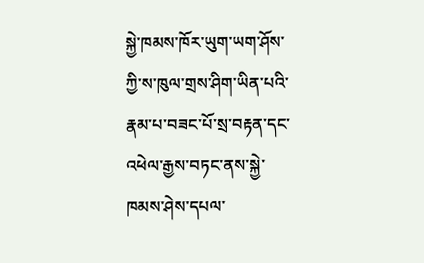སྐྱེ་ཁམས་ཁོར་ཡུག་ཡག་ཤོས་ཀྱི་ས་ཁུལ་གྲས་ཤིག་ཡིན་པའི་རྣམ་པ་བཟང་པོ་སྲ་བརྟན་དང་འཕེལ་རྒྱས་བཏང་ནས་སྐྱེ་ཁམས་ཤེས་དཔལ་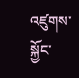འཛུགས་སྐྱོང་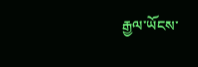རྒྱལ་ཡོངས་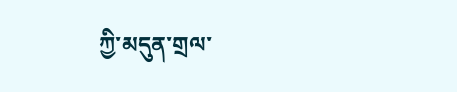ཀྱི་མདུན་གྲལ་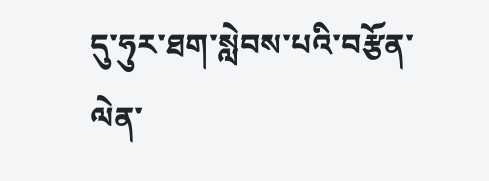དུ་ཧུར་ཐག་སླེབས་པའི་བརྩོན་ལེན་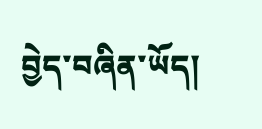བྱེད་བཞིན་ཡོད།